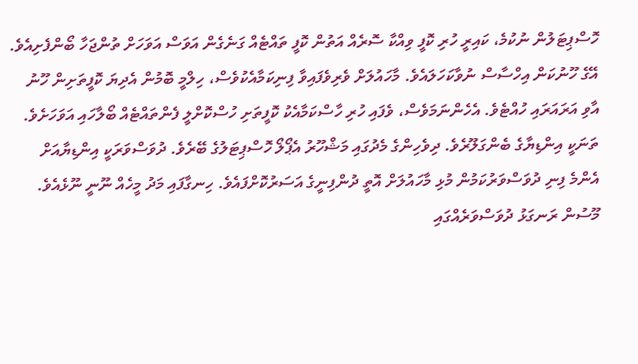ހޮސްޕިޓަލުން ނުކުމެ، ކައިރީ ހުރި ކޮފީ ވިއްކާ ސޮރެއް އަތުން ކޮފީ ތައްޓެއް ގަނެގެން އަވަސް އަވަހަށް ތުންޖަހާ ބޯންފެށިއެވެ. އޭގެ ހޫނުކަން އިހްސާސް ނުވާކަހަލައެވެ. މާހައުލަށް ވެރިވެފައިވާ ފިނިކަމާއެކުވެސް، ހިލްމީ ބޮމުން އެދިޔަ ކޮފީތަށިން ހޫނު އާވި އަރައަރައި ހުއްޓެވެ. އެހެންނަމަވެސް، ވެފައި ހުރި ހާސްކަމާއެކު ކޮފީތަށި ހުސްކޮށްލީ ފެންތައްޓެއް ބޯލާހައި އަވަހަށެވެ.
ތަނަކީ އިންޑިޔާގެ ބެންގަލޫރެވެ. ދިވެހިންގެ މެދުގައި މަޝްހޫރު އެޕޯލޯ ހޮސްޕިޓަލުގެ ބޭރެވެ. ދުވަސްވަރަކީ އިންޑިޔާއަށް އެންމެ ފިނި ދުވަސްވަރުކަމުން މުޅި މާހައުލަށް އޮތީ ދުންފިނީގެ އަސަރުކޮށްފައެވެ. ހިނގާފައި މަދު މީހެއް ނޫނީ ނޫޅެއެވެ. މޫސުން ރަނގަޅު ދުވަސްވަރެއްގައި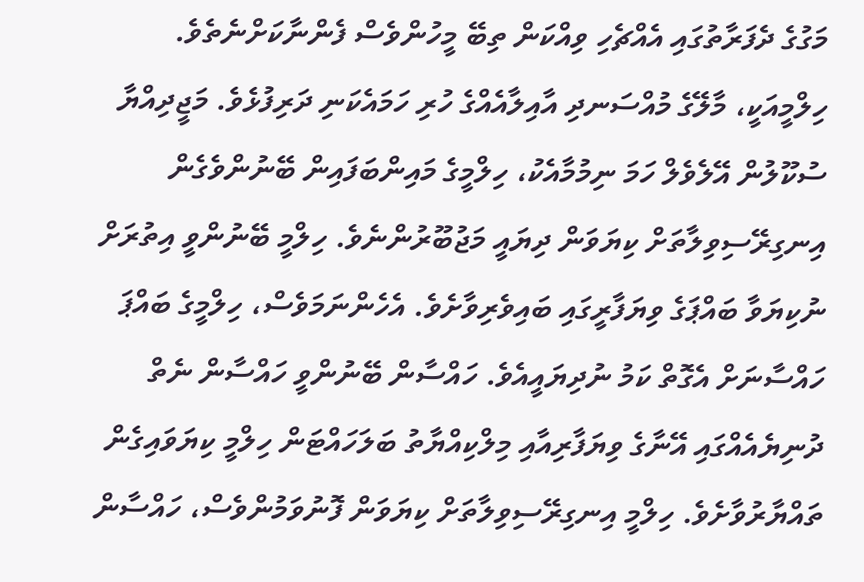މަގުގެ ދެފަރާތުގައި އެއްޗެހި ވިއްކަން ތިބޭ މީހުންވެސް ފެންނާކަށްނެތެވެ.
ހިލްމީއަކީ، މާލޭގެ މުއްސަނދި އާއިލާއެއްގެ ހުރި ހަމައެކަނި ދަރިފުޅެވެ. މަޖީދިއްޔާ ސުކޫލުން އޭލެވެލް ހަމަ ނިމުމާއެކު، ހިލްމީގެ މައިންބަފައިން ބޭނުންވެގެން އިނގިރޭސިވިލާތަށް ކިޔަވަން ދިޔައީ މަޖުބޫރުންނެވެ. ހިލްމީ ބޭނުންވީ އިތުރަށް ނުކިޔަވާ ބައްޕަގެ ވިޔަފާރީގައި ބައިވެރިވާށެވެ. އެހެންނަމަވެސް، ހިލްމީގެ ބައްޕަ ހައްސާނަށް އެގޮތް ކަމު ނުދިޔައީއެވެ. ހައްސާން ބޭނުންވީ ހައްސާން ނެތް ދުނިޔެއެއްގައި އޭނާގެ ވިޔަފާރިއާއި މިލްކިއްޔާތު ބަލަހައްޓަން ހިލްމީ ކިޔަވައިގެން ތައްޔާރުވާށެވެ. ހިލްމީ އިނގިރޭސިވިލާތަށް ކިޔަވަން ފޮނުވަމުންވެސް، ހައްސާން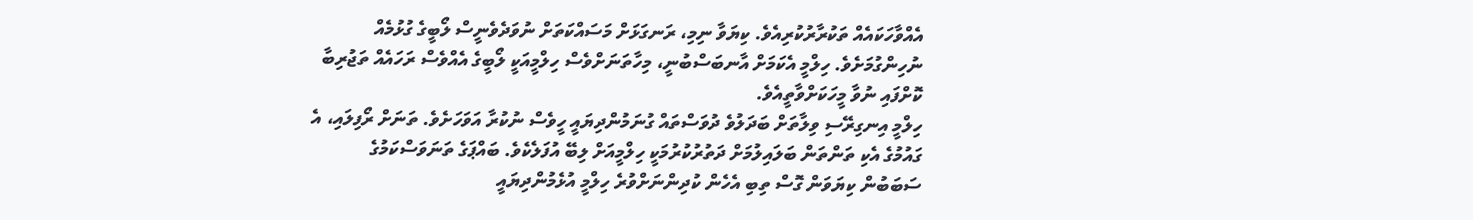އެއްވާހަކައެއް ތަކުރާރުކުރިއެވެ. ކިޔަވާ ނިމި، ރަނގަޅަށް މަސައްކަތަށް ނުވަދެވެނީސް ލޯބީގެ ގުޅުމެއް ނުހިންގުމަށެވެ. ހިލްމީ އެކަމަށް އާނބަސްބުނީ، މިހާތަނަށްވެސް ހިލްމީއަކީ ލޯބީގެ އެއްވެސް ރަހައެއް ތަޖުރިބާ ކޮށްފައި ނުވާ މީހަކަށްވާތީއެވެ.
ހިލްމީ އިނގިރޭސި ވިލާތަށް ބަދަލުވެ ދުވަސްތައް ގުނަމުންދިޔައީ ހީވެސް ނުކުރާ އަވަހަށެވެ. ތަނަށް ރޯފިލައި، އެ ގައުމުގެ އެކި ތަންތަން ބަލައިލުމަށް ދަތުރުކުރުމަކީ ހިލްމީއަށް ލިބޭ އުފަލެކެވެ. ބައްޕަގެ ތަނަވަސްކަމުގެ ސަބަބުން ކިޔަވަން ގޮސް ތިބި އެހެން ކުދިންނަށްވުރެ ހިލްމީ އުޅެމުންދިޔައީ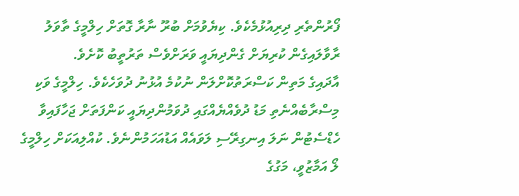ފޯރުންތެރި ދިރިއުޅުމެކެވެ. ކިޔެވުމަށް ބުރޫ ނާރާ ގޮތަށް ހިލްމީގެ ތާވަލު ރާވާލައިގެން ކުރިޔަށް ގެންދިޔައީ ވަރަށްވެސް ތަރުތީބު ކޮށެވެ.
އާދައިގެ މަތިން ކަސްރަތުކޮށްލަން ނުކުމެ އުޅުނު ދުވަހެކެވެ. ހިލްމީގެ ވަކި މިސްރާބެއްނެތި މަޑު ދުވެއްޔެއްގައި ދުވަމުންދިޔައީ ކަންފަތަށް ޖަހާފައިވާ ހެޑްސެޓުން ނަލަ އިނގިރޭސި ލަވައެއް އަޑުއަހަމުންނެވެ. ކުއްލިއަކަށް ހިލްމީގެ ލޯ އަމާޒުވީ، މަގުގެ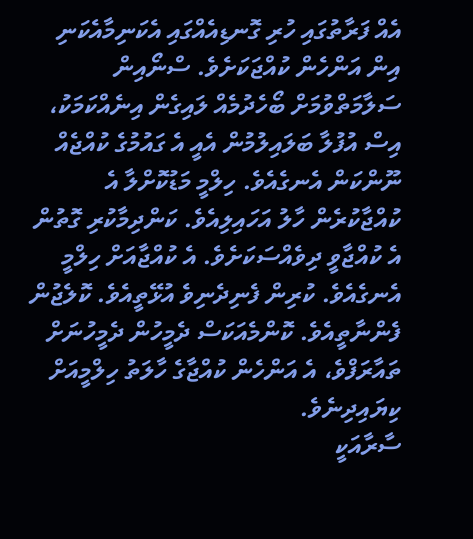އެއް ފަރާތުގައި ހުރި ގޮނޑިއެއްގައި އެކަނިމާއެކަނި އިން އަންހެން ކުއްޖަކަށެވެ. ސްނޯއިން ސަލާމަތްވުމަށް ބޯހެދުމެއް ލައިގެން އިނެއްކަމަކު، އިސް އުފުލާ ބަލައިލުމުން އެއީ އެ ގައުމުގެ ކުއްޖެއް ނޫންކަން އެނގެއެވެ. ހިލްމީ މަޑުކޮށްލާ އެ ކުއްޖާކުރެން ހާލު އަހައިލިއެވެ. ކަންދިމާކުރި ގޮތުން އެ ކުއްޖާވީ ދިވެއްސަކަށެވެ. އެ ކުއްޖާއަށް ހިލްމީ އެނގެއެވެ. ކުރިން ފެނިދެނިވެ އުޅޭތީއެވެ. ކޮލެޖުން ފެންނާތީއެވެ. ކޮންމެއަކަސް ދެމީހުން ދެމީހުނަށް ތައާރަފްވެ، އެ އަންހެން ކުއްޖާގެ ހާލަތު ހިލްމީއަށް ކިޔައިދިނެވެ.
ސާރާއަކީ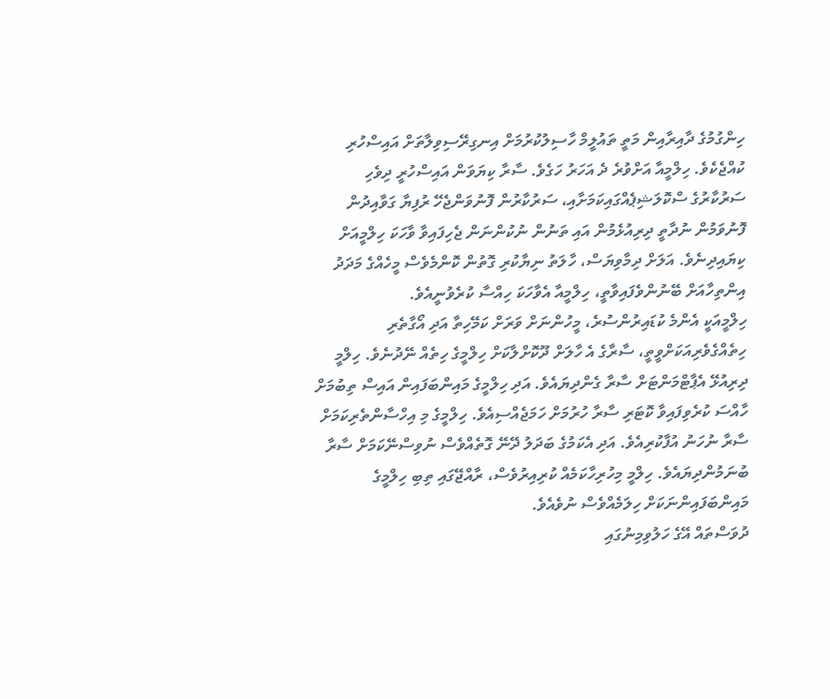ހިންގުމުގެ ދާއިރާއިން މަތީ ތައުލީމް ހާސިލުކުރުމަށް އިނގިރޭސިވިލާތަށް އައިސްހުރި ކުއްޖެކެވެ. ހިލްމީއާ އަށްވުރެ ދެ އަހަރު ހަގެވެ. ސާރާ ކިޔަވަން އައިސްހުރީ ދިވެހި ސަރުކާރުގެ ސްކޮލަޝިޕެއްގައިކަމަށާއި، ސަރުކާރުން ފޮނުވަންޖެހޭ ރުފިޔާ ގަވާއިދުން ފޮނުވަމުން ނުދާތީ ދިރިއުޅެމުން އައި ތަނުން ނުކުންނަން ޖެހިފައިވާ ވާހަކަ ހިލްމީއަށް ކިޔައިދިނެވެ. އަލަށް ދިމާވިޔަސް، ހާލަތު ނިޔާކުރި ގޮތުން ކޮންމެވެސް މީހެއްގެ މަދަދު އިންތިހާއަށް ބޭނުންވެފައިވާތީ، ހިލްމީއާ އެވާހަކަ ހިއްސާ ކުރެވުނީއެވެ.
ހިލްމީއަކީ އެންމެ ކުޑައިރުންސުރެ، މީހުންނަށް ވަރަށް ކަމޭހިތާ އަދި އޯގާތެރި ހިތެއްގެވެރިއަކަށްވީތީ، ސާރާގެ އެ ހާލަށް ދޫކޮށްލާކަށް ހިލްމީގެ ހިތެއް ނޭދުނެވެ. ހިލްމީ ދިރިއުޅޭ އެޕާޓްމަންޓަށް ސާރާ ގެންދިޔައެވެ. އަދި ހިލްމީގެ މައިންބަފައިން އައިސް ތިބުމަށް ހާއްސަ ކުރެވިފައިވާ ކޮޓަރި ސާރާ ހުރުމަށް ހަމަޖެއްސިއެވެ. ހިލްމީގެ މި އިހްސާންތެރިކަމަށް ސާރާ ނުހަނު އުފާކުރިއެވެ. އަދި އެކަމުގެ ބަދަލު ދޭނޭ ގޮތެއްވެސް ނުވިސްނޭކަމަށް ސާރާ ބުނަމުންދިޔައެވެ. ހިލްމީ މިހުރިހާކަމެއް ކުރިއިރުވެސް، ރާއްޖޭގައި ތިބި ހިލްމީގެ މައިންބަފައިންނަކަށް ހިލަމެއްވެސް ނުވެއެވެ.
ދުވަސްތައް އޭގެ ހަލުވިމިނުގައި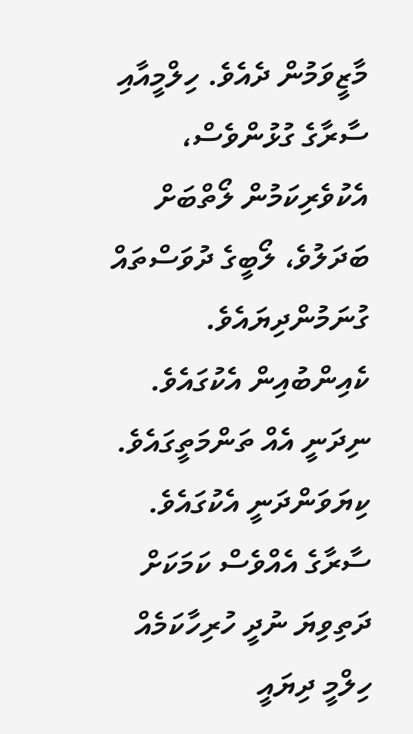މާޒީވަމުން ދެއެވެ. ހިލްމީއާއި ސާރާގެ ގުޅުންވެސް، އެކުވެރިކަމުން ލޯތްބަށް ބަދަލުވެ، ލޯބީގެ ދުވަސްތައް ގުނަމުންދިޔައެވެ. ކެއިންބުއިން އެކުގައެވެ. ނިދަނީ އެއް ތަންމަތީގައެވެ. ކިޔަވަންދަނީ އެކުގައެވެ. ސާރާގެ އެއްވެސް ކަމަކަށް ދަތިވިޔަ ނުދީ ހުރިހާކަމެއް ހިލްމީ ދިޔައީ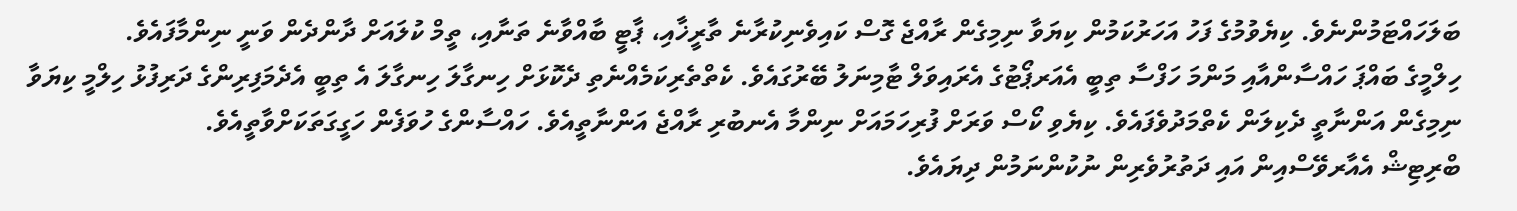ބަލަހައްޓަމުންނެވެ. ކިޔެވުމުގެ ފަހު އަހަރުކަމުން ކިޔަވާ ނިމިގެން ރާއްޖެ ގޮސް ކައިވެނިކުރާނެ ތާރީޚާއި، ޕާޓީ ބާއްވާނެ ތަނާއި، ތީމް ކުލައަށް ދާންދެން ވަނީ ނިންމާފައެވެ.
ހިލްމީގެ ބައްޕަ ހައްސާންއާއި މަންމަ ހަފްސާ ތިބީ އެއަރޕޯޓުގެ އެރައިވަލް ޓާމިނަލު ބޭރުގައެވެ. ކެތްތެރިކަމެއްނެތި ދެކޮޅަށް ހިނގާލަ ހިނގާލަ އެ ތިބީ އެދެމަފިރިންގެ ދަރިފުޅު ހިލްމީ ކިޔަވާ ނިމިގެން އަންނާތީ ދެކިލަން ކެތްމަދުވެފައެވެ. ކިޔެވި ކޯސް ވަރަށް ފުރިހަމައަށް ނިންމާ އެނބުރި ރާއްޖެ އަންނާތީއެވެ. ހައްސާންގެ ހުވަފެން ހަގީގަތަކަށްވާތީއެވެ.
ބްރިޓިޝް އެއާރވޭސްއިން އައި ދަތުރުވެރިން ނުކުންނަމުން ދިޔައެވެ.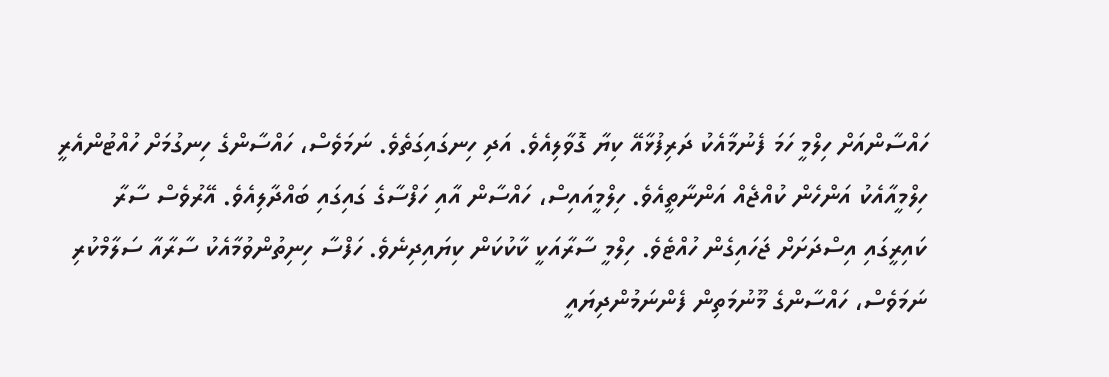ހައްސާންއަށް ހިލްމީ ހަމަ ފެނުމާއެކު ދަރިފުޅާއޭ ކިޔާ ގޮވާލިއެވެ. އަދި ހިނގައިގަތެވެ. ނަމަވެސް، ހައްސާންގެ ހިނގުމަށް ހުއްޓުންއެރީ ހިލްމީއާއެކު އަންހެން ކުއްޖެއް އަންނާތީއެވެ. ހިލްމީއައިސް، ހައްސާން އާއި ހަފްސާގެ ގައިގައި ބައްދާލިއެވެ. އޭރުވެސް ސާރާ ކައިރީގައި އިސްދަށަށް ޖަހައިގެން ހުއްޓެވެ. ހިލްމީ ސާރާއަކީ ކާކުކަން ކިޔައިދިނެވެ. ހަފްސާ ހިނިތުންވުމާއެކު ސާރާއާ ސަލާމްކުރި ނަމަވެސް، ހައްސާންގެ މޫނުމަތިން ފެންނަމުންދިޔައީ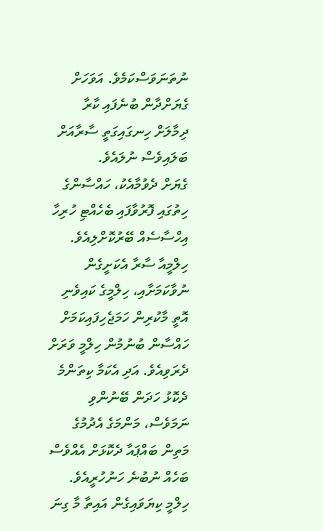ނުތަނަވަސްކަމެވެ. އަވަހަށް ގެޔަށްދާން ބުނެފައި ކާރާ ދިމާލަށް ހިނގައިގަތީ ސާރާއަށް ބަލައިވެސް ނުލައެވެ.
ގެޔަށް ދެވުމާއެކު، ހައްސާންގެ ހިތުގައި ފޮރުވާފައި ބެހެއްޓި ހުރިހާ އިހްސާސެއް ބޭރުކޮށްލިއެވެ. ހިލްމީއާ ސާރާ އެކަށީގެން ނުވާކަމަށާއި، ހިލްމީގެ ކައިވެނި އޮތީ މާކުރިން ހަމަޖެހިފައިކަމަށް ހައްސާން ބުނުމުން ހިލްމީ ވަރަށް ދެރަވިއެވެ. އަދި އެކަމާ ކިތަންމެ ދެކޮޅު ހަދަން ބޭނުންވި ނަމަވެސް، މަންމަގެ އެދުމުގެ މަތިން ބައްޕައާ ދެކޮޅަށް އެއްވެސް ބަހެއް ނުބުނެ ހަނުހުރީއެވެ.
ހިލްމީ ކިޔަވައިގެން އައިތާ މާ ގިނަ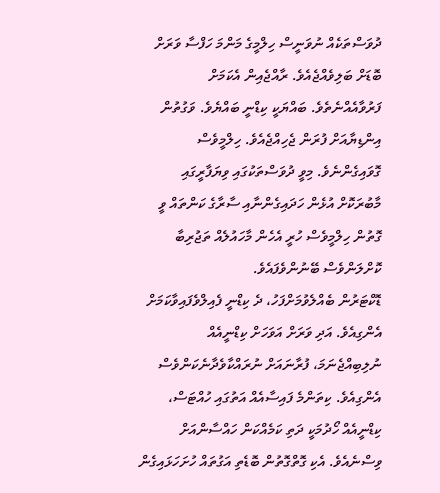ދުވަސްތަކެއް ނުވަނީސް ހިލްމީގެ މަންމަ ހަފްސާ ވަރަށް ބޮޑަށް ބަލިވެއްޖެއެވެ. ރާއްޖެއިން އެކަމަށް ފަރުވާއެއްނެތެވެ. ބައްޔަކީ ކިޑްނީ ބައްޔެވެ. ވަގުތުން އިންޑިޔާއަށް ފުރަން ޖެހިއްޖެއެވެ. ހިލްމީވެސް ގޮވައިގެންނެވެ. މިވީ ދުވަސްތަކުގައި ވިޔަފާރީގައި މާބުރަކޮށް އުޅެން ހަދައިގެންނާއި ސާރާގެ ކަންތައް ވީ ގޮތުން ހިލްމީވެސް ހުރީ އެހެން މާހައުލެއް ތަޖުރިބާ ކޮށްލަންވެސް ބޭނުންވެފައެވެ.
ޑޮކްޓަރުން ބެއްލެވުމަށްފަހު، ދެ ކިޑްނީ ފެއިލްވެފައިވާކަމަށް އެންގިއެވެ. އަދި ވަރަށް އަވަހަށް ކިޑްނީއެއް ނުލިބިއްޖެނަމަ، ފުރާނައަށް ނުރައްކާވެދާނެކަންވެސް އެންގިއެވެ. ކިތަންމެ ފައިސާއެއް އަތުގައި ހުއްޓަސް، ކިޑްނީއެއް ހޯދުމަކީ ދަތި ކަމެއްކަން ހައްސާންއަށް ވިސްނެއެވެ. އެކި ގޮތްގޮތުން ބޮޑެތި އަގުތައް ހުށަހަޅައިގެން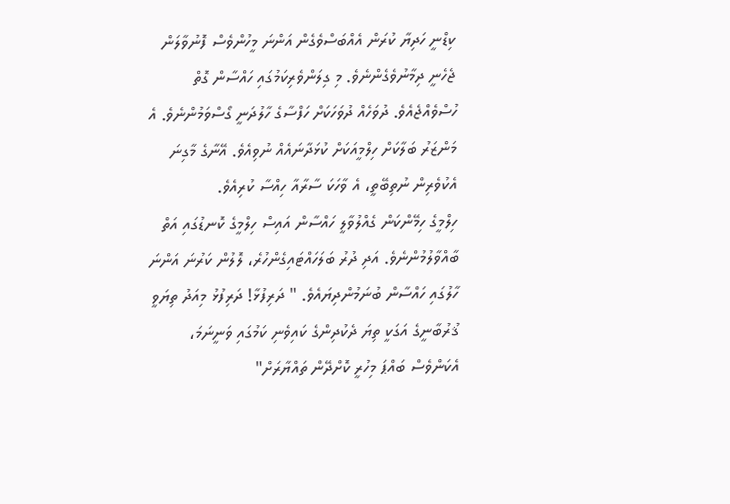ކިޑްނީ ހަދިޔާ ކުރަން އެއްބަސްވެގެން އަންނަ މީހުންވެސް ފޮނުވާލަން ޖެހެނީ ދިމާނުވެގެންނެވެ. މި ގިލަންވެރިކަމުގައި ހައްސާން ގޮތް ހުސްވެއްޖެއެވެ. ދުވަހެއް ދުވަހަކަށް ހަފްސާގެ ހާލުދަނީ ގޯސްވަމުންނެވެ. އެ މަންޒަރު ބަލާކަށް ހިލްމީއަކަށް ކުޅަދާނައެއް ނުވިއެވެ. އޭނާގެ މާގިނަ އެކުވެރިން ނުތިބޭތީ، އެ ވާހަކަ ސާރާއާ ހިއްސާ ކުރިއެވެ.
ހިލްމީގެ ހިމޭންކަން ގެއްލުވާލީ ހައްސާން އައިސް ހިލްމީގެ ކޮނޑުގައި އަތް ބާއްވާލުމުންނެވެ. އަދި ދުރު ބަލަހައްޓައިގެންހުރެ، ލޮލުން ކަރުނަ އަންނަ ހާލުގައި ހައްސާން ބުނަމުންދިޔައެވެ. " ދަރިފުޅާ! ދަރިފުޅު މިއަދު ތިޔަވީ ޤުރުބާނީގެ އަގަކީ ތިޔަ ދެކުދިންގެ ކައިވެނި ކަމުގައި ވަނީނަމަ، އެކަންވެސް ބައްޕަ މިހުރީ ކޮށްދޭން ތައްޔާރަށް"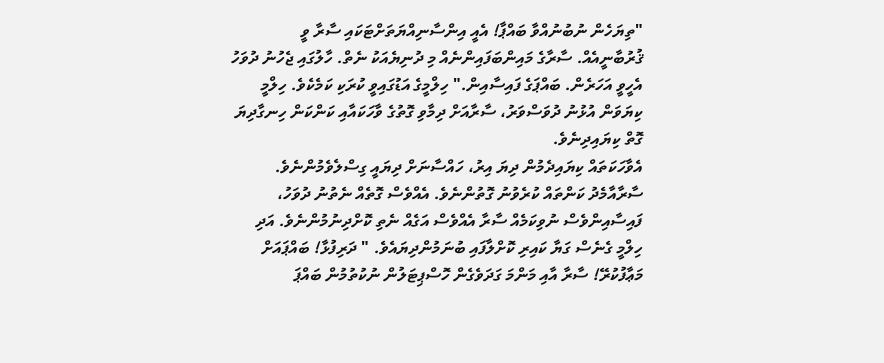"ތިޔަހެން ނުބުނުއްވާ ބައްޕާ! އެއީ އިންސާނިއްޔަތަށްޓަކައި ސާރާ ވީ ޤުރުބާނީއެއް. ސާރާގެ މައިންބަފައިންނެއް މި ދުނިޔެއަކު ނެތް. ހާލުގައި ޖެހުނު ދުވަހު އެހީވީ އަހަރެން. ބައްޕަގެ ފައިސާއިން." ހިލްމީގެ އަޑުގައިވީ ކުރަކި ކަމެކެވެ. ހިލްމީ ކިޔަވަން އުޅުނު ދުވަސްވަރު، ސާރާއަށް ދިމާވި ގޮތުގެ ވާހަކައާއި ކަންކަން ހިނގާދިޔަ ގޮތް ކިޔައިދިނެވެ.
އެވާހަކަތައް ކިޔައިދެމުން ދިޔަ އިރު، ހައްސާނަށް ދިޔައީ ގިސްލެވެމުންނެވެ. ސާރާއާމެދު ކަންތައް ކުރެވުނު ގޮތުންނެވެ. އެއްވެސް ގޮތެއް ނެތުނު ދުވަހު، ފައިސާއިންވެސް ނުވިކަމެއް ސާރާ އެއްވެސް އަގެއް ނެތި ކޮށްދިނުމުންނެވެ. އަދި ހިލްމީ ގެނެސް ގަޔާ ކައިރި ކޮށްލާފައި ބުނަމުންދިޔައެވެ. " ދަރިފުޅާ! ބައްޕައަށް މަޢާފުކުރޭ! ސާރާ އާއި މަންމަ ގަދަވެގެން ހޮސްޕިޓަލުން ނުކުތުމުން ބައްޕަ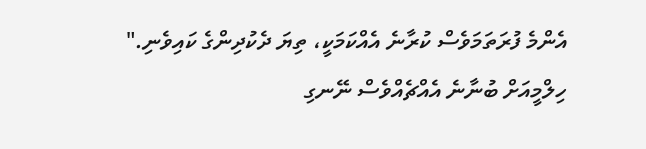އެންމެ ފުރަތަމަވެސް ކުރާނެ އެއްކަމަކީ، ތިޔަ ދެކުދިންގެ ކައިވެނި."
ހިލްމީއަށް ބުނާނެ އެއްޗެއްވެސް ނޭނގި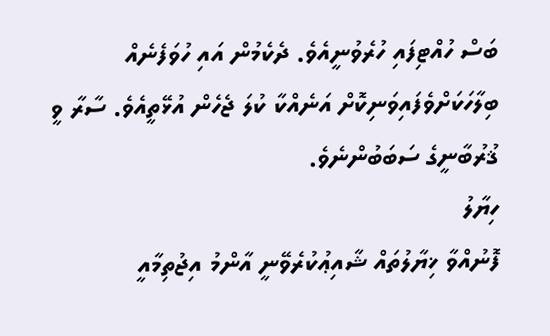ބަސް ހުއްޓިފައި ހުރެވުނީއެވެ. ދެކެމުން އައި ހުވަފެނެއް ބިލާހަކަށްވެފައިވަނިކޮށް އަނެއްކާ ކުލަ ޖެހެން އުޅޭތީއެވެ. ސާރާ ވީ ޤުރުބާނީގެ ސަބަބުންނެވެ.
ހިޔާލު
ފޮނުއްވާ ޚިޔާލުތައް ޝާއިޢުކުރެވޭނީ އާންމު އިޖުތިމާއީ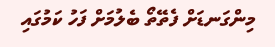މިންގަނޑަށް ފެތޭތޯ ބެލުމަށް ފަހު ކަމުގައި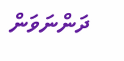ދަންނަވަން